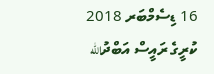16 ޑިސެމްބަރ 2018
ކުރީގެ ރައީސް އަބްދުالله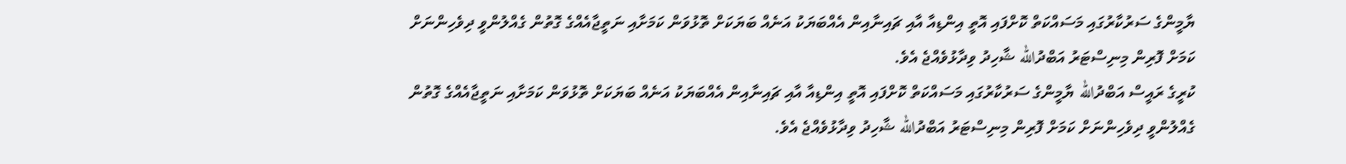ޔާމީންގެ ސަރުކާރުގައި މަސައްކަތް ކޮށްފައި އޮތީ އިންޑިއާ އާއި ޗައިނާއިން އެއްބަޔަކު އަނެއް ބަޔަކަށް ތޮޅުވަން ކަމަށާއި ނަތީޖާއެއްގެ ގޮތުން ގެއްލުންވީ ދިވެހިންނަށް ކަމަށް ފޮރިން މިނިސްޓަރު އަބްދުالله ޝާހިދު ވިދާޅުވެއްޖެ އެވެ.
ކުރީގެ ރައީސް އަބްދުالله ޔާމީންގެ ސަރުކާރުގައި މަސައްކަތް ކޮށްފައި އޮތީ އިންޑިއާ އާއި ޗައިނާއިން އެއްބަޔަކު އަނެއް ބަޔަކަށް ތޮޅުވަން ކަމަށާއި ނަތީޖާއެއްގެ ގޮތުން ގެއްލުންވީ ދިވެހިންނަށް ކަމަށް ފޮރިން މިނިސްޓަރު އަބްދުالله ޝާހިދު ވިދާޅުވެއްޖެ އެވެ.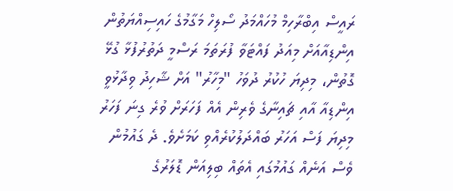ރައީސް އިބްރާހިމް މުހައްމަދު ސޯލިހް މަގާމުގެ ހައިސިއްޔަތުން އިންޑިއާއަށް މިއަދު ފައްޓަވާ ފުރަތަމަ ރަސްމީ ދަތުރުފުޅާ ގުޅޭ ގޮތުން، މިދިޔަ ހުކުރު ދުވަހު "މިހާރު" އަށް ޝާހިދު ވިދާޅުވީ އިންޑިއާ އާއި ޗައިނާގެ ވެރިން އެއް ފަހަރަށް ވުރެ ގިނަ ފަހަރު މިދިޔަ ފަސް އަހަރު ބައްދަލުކުރެއްވި ކަމަށެވެ. ދެ ގައުމުން ވެސް އަނެއް ގައުމުގައި އެތައް ބިލިއަން ޑޮލަރުގެ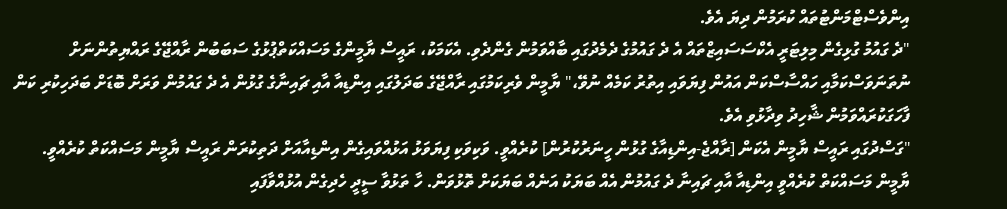އިންވެސްޓްމަންޓުތައް ކުރަމުން ދިޔަ އެވެ.
"ދެ ގައުމު ގުޅިގެން މިލިޓަރީ އެކްސަސައިޒްތައް އެ ދެ ގައުމުގެ ދެމެދުގައި ބާއްވަމުން ގެންދެވި. އެކަމަކު، ރައީސް ޔާމީންގެ މަސައްކަތްޕުޅުގެ ސަބަބުން ރާއްޖޭގެ ރައްޔިތުންނަށް ނުތަނަވަސްކަމާއި ހައްސާސްކަން އައުން ފިޔަވައި އިތުރު ކަމެއް ނުވޭ،" ޔާމީން ވެރިކަމުގައި ރާއްޖޭގެ ބަދަލުގައި އިންޑިއާ އާއި ޗައިނާގެ ގުޅުން އެ ދެ ގައުމުން ވަރަށް ބޮޑަށް ބަދަހިކުރި ކަން ފާހަގަކުރައްވަމުން ޝާހިދު ވިދާޅުވި އެވެ.
"ގަސްދުގައި ރައީސް ޔާމީން އެކަން [ރާއްޖެ-އިންޑިއާގެ ގުޅުން ހީނަރުކުރުން] ކުރެއްވީ. ވަކިވަކި ފިޔަވަޅު އަޅުއްވައިގެން އިންޑިއާއަށް ދަތިކުރަން ރައީސް ޔާމީން މަސައްކަތް ކުރެއްވީ. ޔާމީން މަސައްކަތް ކުރެއްވީ އިންޑިއާ އާއި ޗައިނާ ދެ ގައުމުން އެއް ބަޔަކު އަނެއް ބަޔަކަށް ތޮޅުވަން. ހާ ތަޅުވާ ސީދީ ހެދިގެން އުޅުއްވާފައި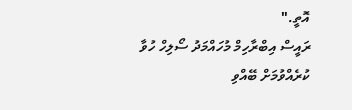އޮތީ."
ރައީސް އިބްރާހިމް މުހައްމަދު ސޯލިހް ހުވާ ކުރެއްވުމަށް ބޭއްވި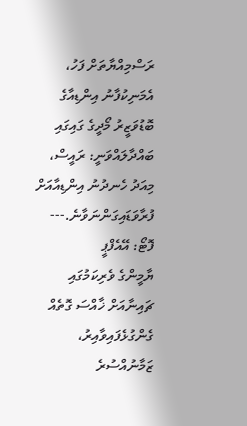ރަސްމިއްޔާތަށް ފަހު، އެމަނިކުފާނު އިންޑިއާގެ ބޮޑުވަޒީރު މޯދީގެ ގައިގައި ބައްދާލައްވަނީ: ރައީސް، މިއަދު ހެނދުނު އިންޑިއާއަށް ފުރާވަޑައިގަންނަވާނެ.--- ފޮޓޯ: އޭއެފްޕީ
ޔާމީންގެ ވެރިކަމުގައި ޗައިނާއަށް ޚާއްސަ ގޮތެއް ގެންގުޅެފައިވާއިރު، ޒަމާނުއްސުރެ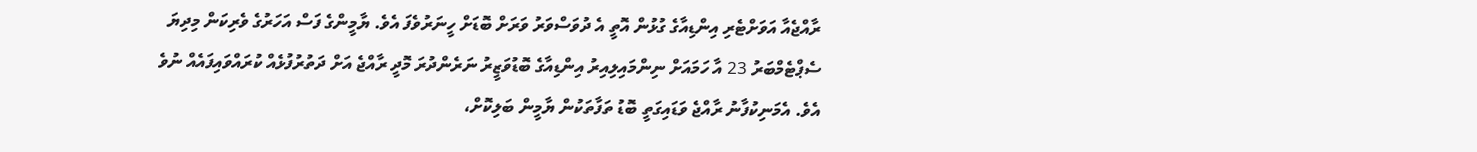ރާއްޖެއާ އަވަށްޓެރި އިންޑިއާގެ ގުޅުން އޮތީ އެ ދުވަސްވަރު ވަރަށް ބޮޑަށް ހީނަރުވެފަ އެވެ. ޔާމީންގެ ފަސް އަހަރުގެ ވެރިކަން މިދިޔަ ސެޕްޓެމްބަރު 23 އާ ހަމައަށް ނިންމައިލިއިރު އިންޑިއާގެ ބޮޑުވަޒީރު ނަރެންދުރަ މޮދީ ރާއްޖެ އަށް ދަތުރުފުޅެއް ކުރައްވައިފައެއް ނުވެ އެވެ. އެމަނިކުފާނު ރާއްޖެ ވަޑައިގަތީ ބޮޑު ތަފާތަކުން ޔާމީން ބަލިކޮށް،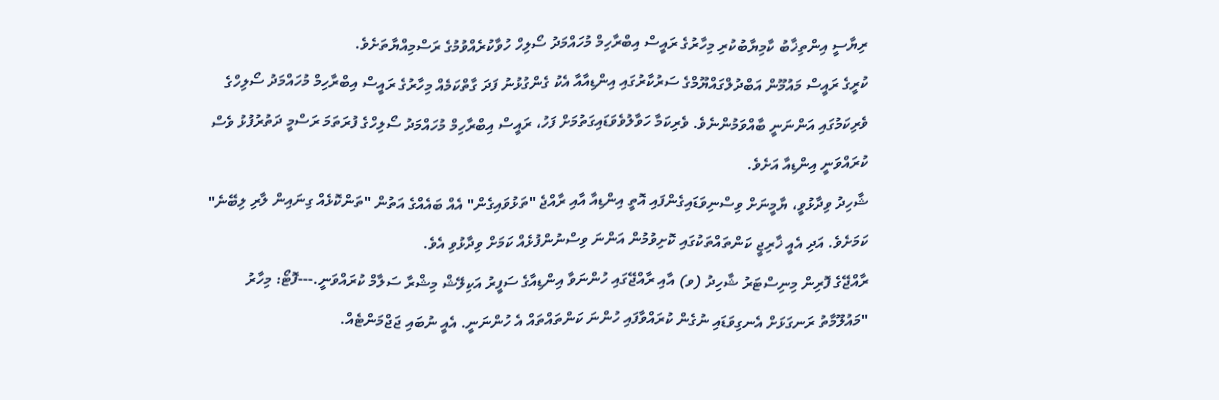ރިޔާސީ އިންތިޚާބު ކާމިޔާބުކުރި މިހާރުގެ ރައީސް އިބްރާހިމް މުހައްމަދު ސޯލިހް ހުވާކުރެއްވުމުގެ ރަސްމިއްޔާތަށެވެ.
ކުރީގެ ރައީސް މައުމޫން އަބްދުލްގައްޔޫމްގެ ސަރުކާރުގައި އިންޑިއާއާ އެކު ގެންގުޅުނު ފަދަ ގާތްކަމެއް މިހާރުގެ ރައީސް އިބްރާހިމް މުހައްމަދު ސޯލިހްގެ ވެރިކަމުގައި އަންނަނީ ބާއްވަމުންނެވެ. ވެރިކަމާ ހަވާލުވެވަޑައިގަތުމަށް ފަހު، ރައީސް އިބްރާހިމް މުހައްމަދު ސޯލިހްގެ ފުރަތަމަ ރަސްމީ ދަތުރުފުޅު ވެސް ކުރައްވަނީ އިންޑިއާ އަށެވެ.
ޝާހިދު ވިދާޅުވީ، ޔާމީނަށް ވިސްނިވަޑައިގެންފައި އޮތީ އިންޑިއާ އާއި ރާއްޖެ "ތަޅުވައިގެން" އެއް ބައެއްގެ އަތުން "ތަންކޮޅެއް ގިނައިން ލާރި ލިބޭނެ" ކަމަށެވެ. އަދި އެއީ ޚާރިޖީ ކަންތައްތަކުގައި ކޮށިވުމުން އަންނަ ވިސްނުންފުޅެއް ކަމަށް ވިދާޅުވި އެވެ.
ރާއްޖޭގެ ފޮރިން މިނިސްޓަރު ޝާހިދު (ވ) އާއި ރާއްޖޭގައި ހުންނަވާ އިންޑިއާގެ ސަފީރު އަކިލޭޝް މިޝްރާ ސަލާމް ކުރައްވަނީ.---ފޮޓޯ: މިހާރު
"މައުލޫމާތު ރަނގަޅަށް އެނގިވަޑައި ނުގެން ކުރައްވާފައި ހުންނަ ކަންތައްތައް އެ ހުންނަނީ. އެއީ ނުބައި ޖަޖްމަންޓެއް.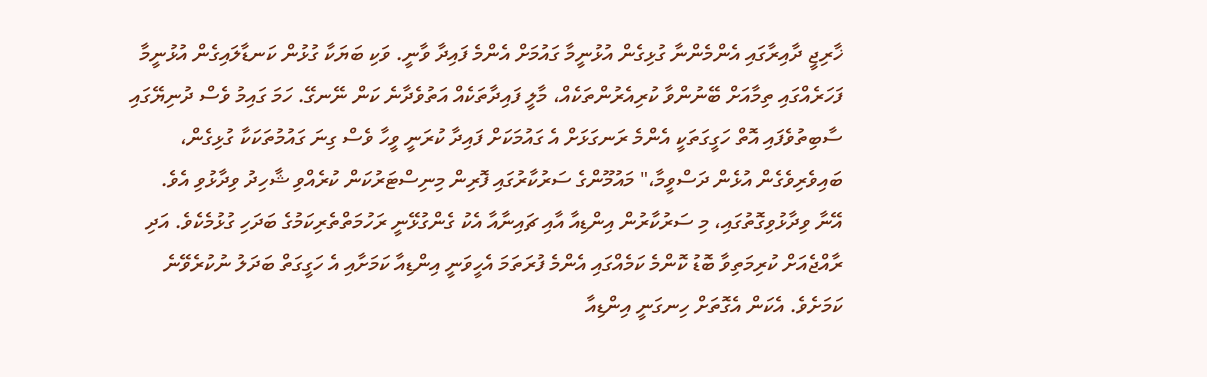ޚާރިޖީ ދާއިރާގައި އެންމެންނާ ގުޅިގެން އުޅުނީމާ ގައުމަށް އެންމެ ފައިދާ ވާނީ. ވަކި ބަޔަކާ ގުޅުން ކަނޑާލައިގެން އުޅުނީމާ ފަހަރެއްގައި ތިމާއަށް ބޭނުންވާ ކުރިއެރުންތަކެއް، މާލީ ފައިދާތަކެއް އަތުވެދާނެ ކަން ނޭނގޭ. ހަމަ ގައިމު ވެސް ދުނިޔޭގައި ސާބިތުވެފައި އޮތް ހަގީގަތަކީ އެންމެ ރަނގަޅަށް އެ ގައުމަކަށް ފައިދާ ކުރަނީ ވީހާ ވެސް ގިނަ ގައުމުތަކަކާ ގުޅިގެން، ބައިވެރިވެގެން އުޅެން ދަސްވީމާ،" މައުމޫންގެ ސަރުކާރުގައި ފޮރިން މިނިސްޓަރުކަން ކުރެއްވި ޝާހިދު ވިދާޅުވި އެވެ.
އޭނާ ވިދާޅުވިގޮތުގައި، މި ސަރުކާރުން އިންޑިއާ އާއި ޗައިނާއާ އެކު ގެންގުޅޭނީ ރަހުމަތްތެރިކަމުގެ ބަދަހި ގުޅުމެކެވެ. އަދި ރާއްޖެއަށް ކުރިމަތިވާ ބޮޑު ކޮންމެ ކަމެއްގައި އެންމެ ފުރަތަމަ އެހީވަނީ އިންޑިއާ ކަމަށާއި އެ ހަގީގަތް ބަދަލު ނުކުރެވޭނެ ކަމަށެވެ. އެކަން އެގޮތަށް ހިނގަނީ އިންޑިއާ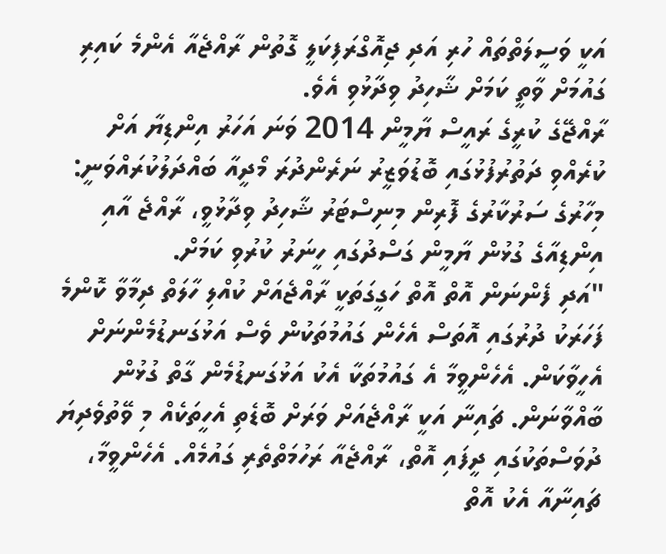އަކީ ވަސީލަތްތައް ހުރި އަދި ޖިއޮގްރަފިކަލީ ގޮތުން ރާއްޖެއާ އެންމެ ކައިރި ގައުމަށް ވާތީ ކަމަށް ޝާހިދު ވިދާޅުވި އެވެ.
ރާއްޖޭގެ ކުރީގެ ރައީސް ޔާމީން 2014 ވަނަ އަހަރު އިންޑިޔާ އަށް ކުރެއްވި ދަތުރުފުޅުގައި ބޮޑުވަޒީރު ނަރެންދުރަ މޯދީއާ ބައްދަލުކުރައްވަނީ: މިހާރުގެ ސަރުކާރުގެ ފޮރިން މިނިސްޓަރު ޝާހިދު ވިދާޅުވީ، ރާއްޖެ އާއި އިންޑިއާގެ ގުޅުން ޔާމީން ގަސްދުގައި ހީނަރު ކުރުވި ކަމަށް.
"އަދި ފެންނަން އޮތް އޮތް ހަގީގަތަކީ ރާއްޖެއަށް ކުއްލި ހާލަތް ދިމާވާ ކޮންމެ ފަހަރަކު ދުރުގައި އޮތަސް އެހެން ގައުމުތަކުން ވެސް އަޅުގަނޑުމެންނަށް އެހީވާކަން. އެހެންވީމާ އެ ގައުމުތަކާ އެކު އަޅުގަނޑުމެން ގާތް ގުޅުން ބާއްވާނަން. ޗައިނާ އަކީ ރާއްޖެއަށް ވަރަށް ބޮޑެތި އެހީތަކެއް މި ވޭތުވެދިޔަ ދުވަސްތަކުގައި ދީފައި އޮތް، ރާއްޖެއާ ރަހުމަތްތެރި ގައުމެއް. އެހެންވީމާ، ޗައިނާއާ އެކު އޮތް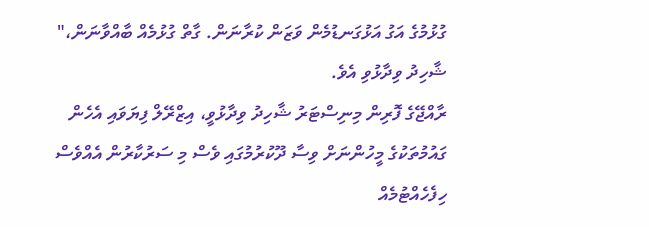ގުޅުމުގެ އަގު އަޅުގަނޑުމެން ވަޒަން ކުރާނަން. ގާތް ގުޅުމެއް ބާއްވާނަން،" ޝާހިދު ވިދާޅުވި އެވެ.
ރާއްޖޭގެ ފޮރިން މިނިސްޓަރު ޝާހިދު ވިދާޅުވީ، އިޒްރޭލް ފިޔަވައި އެހެން ގައުމުތަކުގެ މީހުންނަށް ވިސާ ދޫކުރުމުގައި ވެސް މި ސަރުކާރުން އެއްވެސް ހިފެހެއްޓުމެއް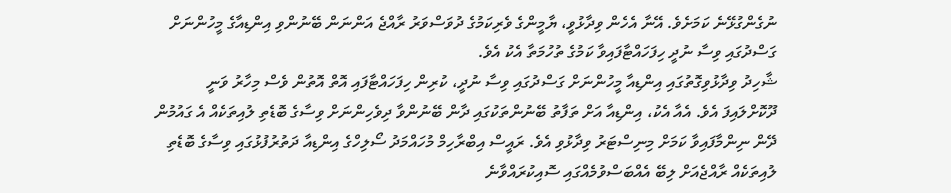ނުގެންގުޅޭނެ ކަމަށެވެ. އޭނާ އެހެން ވިދާޅުވީ، ޔާމީންގެ ވެރިކަމުގެ ދުވަސްވަރު ރާއްޖެ އަންނަން ބޭނުންވި އިންޑިއާގެ މީހުންނަށް ގަސްދުގައި ވިސާ ނުދީ ހިފަހައްޓާފައިވާ ކަމުގެ ތުހުމަތާ އެކު އެވެ.
ޝާހިދު ވިދާޅުވިގޮތުގައި އިންޑިއާ މީހުންނަށް ގަސްދުގައި ވިސާ ނުދީ، ކުރިން ހިފަހައްޓާފައި އޮތް އޮތުން ވެސް މިހާރު ވަނީ ދޫކޮށްލައިފަ އެވެ. އެއާ އެކު، އިންޑިއާ އަށް ތަފާތު ބޭނުންތަކުގައި ދާން ބޭނުންވާ ދިވެހިންނަށް ވިސާގެ ބޮޑެތި ލުއިތަކެއް އެ ގައުމުން ދޭން ނިންމާފައިވާ ކަމަށް މިނިސްޓަރު ވިދާޅުވި އެވެ. ރައީސް އިބްރާހިމް މުހައްމަދު ސޯލިހްގެ އިންޑިއާ ދަތުރުފުޅުގައި ވިސާގެ ބޮޑެތި ލުއިތަކެއް ރާއްޖެއަށް ލިބޭ އެއްބަސްވުމެއްގައި ސޮއިކުރައްވާނެ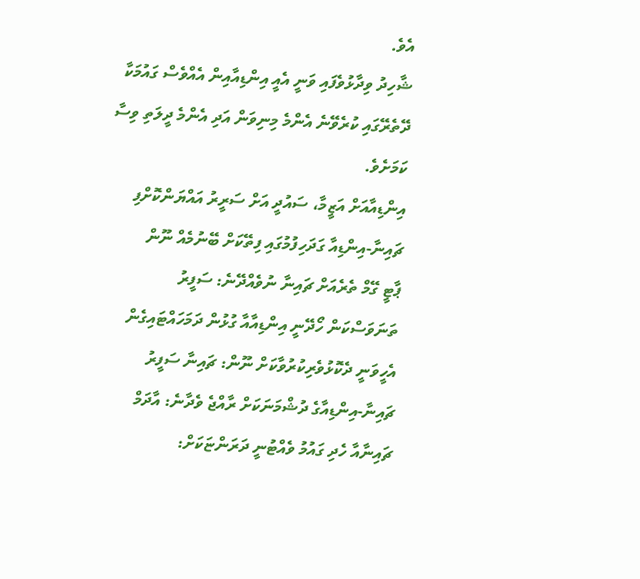އެވެ.
ޝާހިދު ވިދާޅުވެފައި ވަނީ އެއީ އިންޑިއާއިން އެއްވެސް ގައުމަކާ ދޭތެރޭގައި ކުރެވޭނެ އެންމެ މިނިވަން އަދި އެންމެ ދީލަތި ވިސާ ކަމަށެވެ.
އިންޑިއާއަށް އަޒީމާ، ސައުދީ އަށް ސަރީރު އައްޔަންކޮށްފި
ޗައިނާ-އިންޑިއާ ގަދަހިފުމުގައި ފިތޭކަށް ބޭނުމެއް ނޫން
ޕާޓީ ގޭމް ތެރެއަށް ޗައިނާ ނުވެއްދޭނެ: ސަފީރު
ތަނަވަސްކަން ހޯދޭނީ އިންޑިއާއާ ގުޅުން ދަމަހައްޓައިގެން
އެހީވަނީ ދެކޮޅުވެރިކުރުވާކަށް ނޫން: ޗައިނާ ސަފީރު
ޗައިނާ-އިންޑިއާގެ ދުޝްމަނަކަށް ރާއްޖެ ވެދާނެ: އާދަމް
ޗައިނާއާ ހެދި ގައުމު ވެއްޓުނީ ދަރަންޏަކަށް: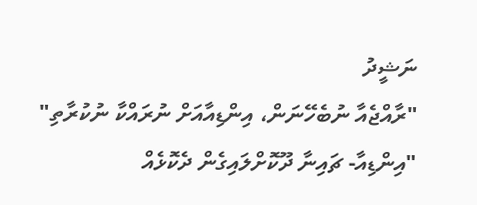ނަޝީދު
"ރާއްޖެއާ ނުބެހޭނަން، އިންޑިއާއަށް ނުރައްކާ ނުކުރާތި"
"އިންޑިއާ- ޗައިނާ ދޫކޮށްލައިގެން ދެކޮޅެއް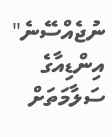ނުޖެއްސޭނެ"
އިންޑިއާގެ ސަލާމަތަށް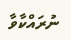ނުރައްކާވާ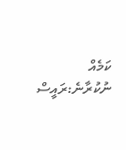ކަމެއް ނުކުރާނެ:ރައީސް